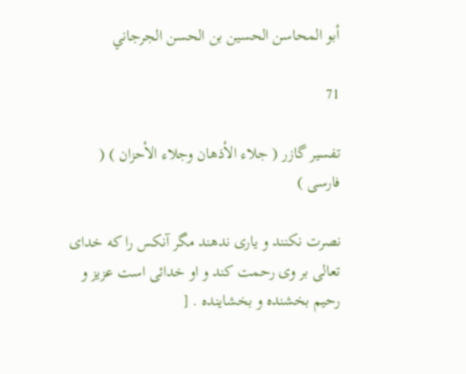أبو المحاسن الحسين بن الحسن الجرجاني

71

تفسير گازر ( جلاء الأذهان وجلاء الأحزان ) ( فارسى )

نصرت نكنند و يارى ندهند مگر آنكس را كه خداى تعالى بر وى رحمت كند و او خدائى است عزيز و رحيم بخشنده و بخشاينده . [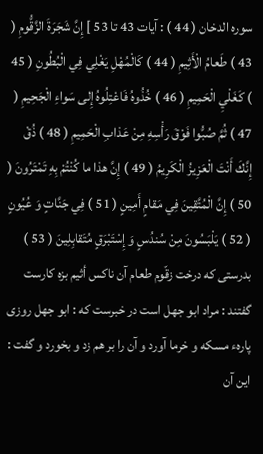سوره الدخان ( 44 ) : آيات 43 تا 53 ] إِنَّ شَجَرَةَ الزَّقُّومِ ( 43 ) طَعامُ الْأَثِيمِ ( 44 ) كَالْمُهْلِ يَغْلِي فِي الْبُطُونِ ( 45 ) كَغَلْيِ الْحَمِيمِ ( 46 ) خُذُوهُ فَاعْتِلُوهُ إِلى سَواءِ الْجَحِيمِ ( 47 ) ثُمَّ صُبُّوا فَوْقَ رَأْسِهِ مِنْ عَذابِ الْحَمِيمِ ( 48 ) ذُقْ إِنَّكَ أَنْتَ الْعَزِيزُ الْكَرِيمُ ( 49 ) إِنَّ هذا ما كُنْتُمْ بِهِ تَمْتَرُونَ ( 50 ) إِنَّ الْمُتَّقِينَ فِي مَقامٍ أَمِينٍ ( 51 ) فِي جَنَّاتٍ وَ عُيُونٍ ( 52 ) يَلْبَسُونَ مِنْ سُندُسٍ وَ إِسْتَبْرَقٍ مُتَقابِلِينَ ( 53 ) بدرستى كه درخت زقّوم طعام آن ناكس أثيم بزه كارست گفتند : مراد ابو جهل است در خبرست كه : ابو جهل روزى پارهء مسكه و خرما آورد و آن را بر هم زد و بخورد و گفت : اين آن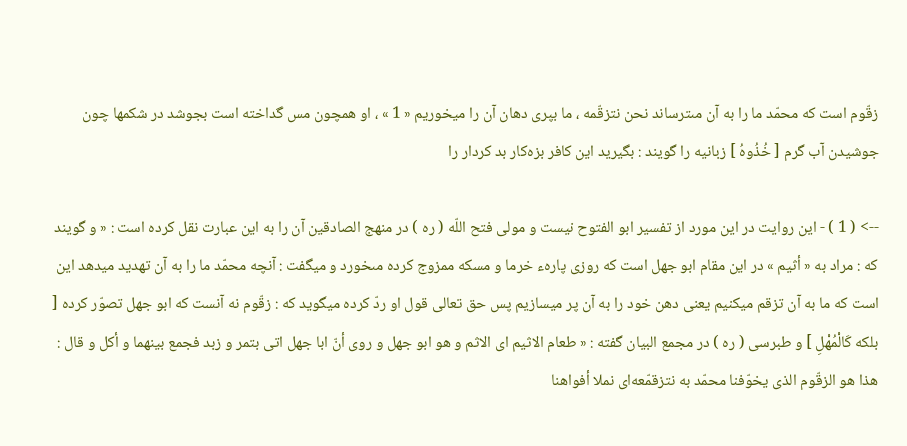زقّوم است كه محمّد ما را به آن مىترساند نحن نتزقّمه ، ما بپرى دهان آن را ميخوريم « 1 » ، او همچون مس گداخته است بجوشد در شكمها چون جوشيدن آب گرم [ خُذُوهُ ] زبانيه را گويند : بگيريد اين كافر بزه‌كار بد كردار را

--> ( 1 ) - اين روايت در اين مورد از تفسير ابو الفتوح نيست و مولى فتح اللّه ( ره ) در منهج الصادقين آن را به اين عبارت نقل كرده است : « و گويند كه : مراد به « أثيم » در اين مقام ابو جهل است كه روزى پارهء خرما و مسكه ممزوج كرده مىخورد و ميگفت : آنچه محمّد ما را به آن تهديد ميدهد اين است كه ما به آن تزقم ميكنيم يعنى دهن خود را به آن پر ميسازيم پس حق تعالى قول او ردّ كرده ميگويد كه : زقّوم نه آنست كه ابو جهل تصوّر كرده [ بلكه كَالْمُهْلِ ] و طبرسى ( ره ) در مجمع البيان گفته : « طعام الاثيم اى الاثم و هو ابو جهل و روى أنّ ابا جهل اتى بتمر و زبد فجمع بينهما و أكل و قال : هذا هو الزقّوم الذى يخوّفنا محمّد به نتزقمّعه‌اى نملا أفواهنا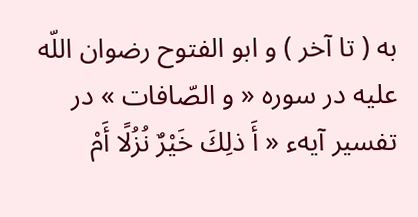به ( تا آخر ) و ابو الفتوح رضوان اللّه عليه در سوره « و الصّافات » در تفسير آيهء « أَ ذلِكَ خَيْرٌ نُزُلًا أَمْ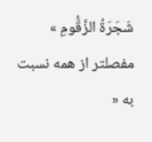شَجَرَةُ الزَّقُّومِ » مفصلتر از همه نسبت به «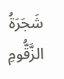شَجَرَةُ الزَّقُّومِ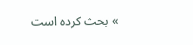» بحث كرده است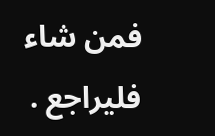فمن شاء فليراجع .